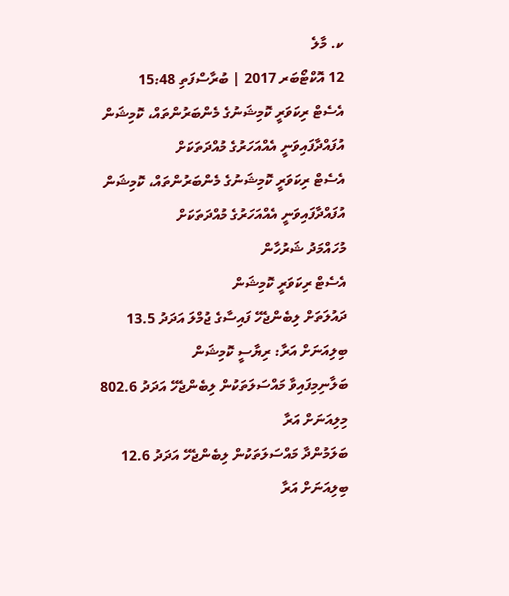ކ. މާލެ
12 އޮކްޓޯބަރ 2017 | ބުރާސްފަތި 15:48
އެސެޓް ރިކަވަރީ ކޮމިޝަނުގެ މެންބަރުންތައް، ކޮމިޝަން އުފައްދާފައިވަނީ އެއްއަހަރުގެ މުއްދަތަކަށް
އެސެޓް ރިކަވަރީ ކޮމިޝަނުގެ މެންބަރުންތައް، ކޮމިޝަން އުފައްދާފައިވަނީ އެއްއަހަރުގެ މުއްދަތަކަށް
މުހައްމަދު ޝަރުހާން
އެސެޓް ރިކަވަރީ ކޮމިޝަން
ދައުލަތަށް ލިބެންޖެހޭ ފައިސާގެ ޖުމްލަ އަދަދު 13.5 ބިލިއަނަށް އަރާ: ރިޔާސީ ކޮމިޝަން
ބަލާނިމިފައިވާ މައްސަލަތަކުން ލިބެންޖެހޭ އަދަދު 802.6 މިލިއަނަށް އަރާ
ބަލަމުންދާ މައްސަލަތަކުން ލިބެންޖެހޭ އަދަދު 12.6 ބިލިއަނަށް އަރާ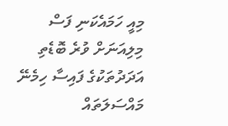މިއީ ހަމައެކަނި ފަސް މިލިއަނަށް ވުރެ ބޮޑެތި އަދަދުތަކުގެ ފައިސާ ހިމެނޭ މައްސަލަތައް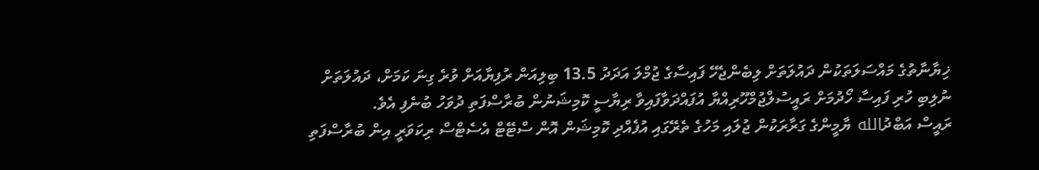ޚިޔާނާތުގެ މައްސަލަތަކުން ދައުލަތަށް ލިބެންޖެހޭ ފައިސާގެ ޖުމްލަ އަދަދު 13.5 ބިލިއަން ރުފިޔާއަށް ވުރެ ގިނަ ކަމަށް، ދައުލަތަށް ނުލިބި ހުރި ފައިސާ ހޯދުމަށް ރައީސުލްޖުމްހޫރިއްޔާ އުފައްދަވާފައިވާ ރިޔާސީ ކޮމިޝަނުން ބުރާސްފަތި ދުވަހު ބުނެފި އެވެ.
ރައީސް އަބްދުالله ޔާމީންގެ ގަރާރަކުން ޖުލައި މަހުގެ ތެރޭގައި އުފެއްދި ކޮމިޝަން އޮން ސްޓޭޓް އެސެޓްސް ރިކަވަރީ އިން ބުރާސްފަތި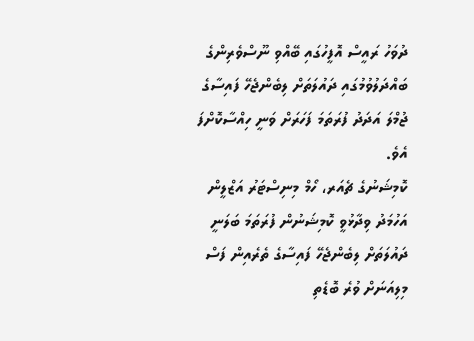ދުވަހު ރައީސް އޮފީހުގައި ބޭއްވި ނޫސްވެރިންގެ ބައްދަލުވުމުގައި ދައުލަތަށް ލިބެންޖެހޭ ފައިސާގެ ޖުމްލަ އަދަދު ފުރަތަމަ ފަހަރަށް ވަނީ ހިއްސާކޮށްފަ އެވެ.
ކޮމިޝަނުގެ ޗެއަރ، ހޯމް މިނިސްޓަރު އަޒްލީން އަހުމަދު ވިދާޅުވީ ކޮމިޝަނުން ފުރަތަމަ ބަލަނީ ދައުލަތަށް ލިބެންޖެހޭ ފައިސާގެ ތެރެއިން ފަސް މިލިއަނަށް ވުރެ ބޮޑެތި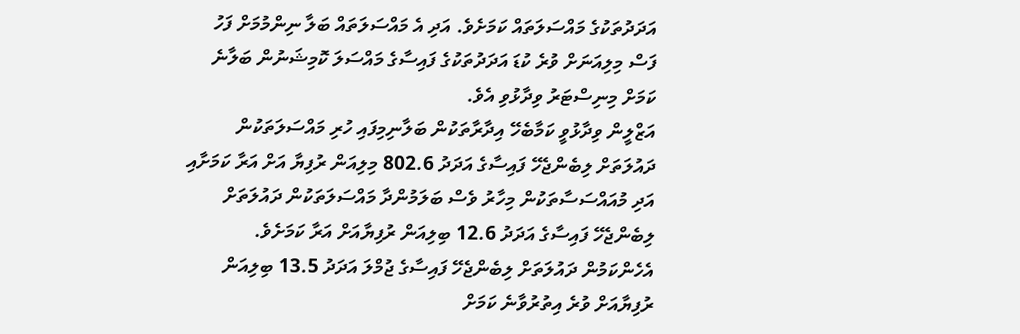އަދަދުތަކުގެ މައްސަލަތައް ކަމަށެވެ. އަދި އެ މައްސަލަތައް ބަލާ ނިންމުމަށް ފަހު ފަސް މިލިއަނަށް ވުރެ ކުޑަ އަދަދުތަކުގެ ފައިސާގެ މައްސަލަ ކޮމިޝަނުން ބަލާނެ ކަމަށް މިނިސްޓަރު ވިދާޅުވި އެވެ.
އަޒްލީން ވިދާޅުވީ ކަމާބެހޭ އިދާރާތަކުން ބަލާނިމިފައި ހުރި މައްސަލަތަކުން ދައުލަތަށް ލިބެންޖެހޭ ފައިސާގެ އަދަދު 802.6 މިލިއަން ރުފިޔާ އަށް އަރާ ކަމަށާއި އަދި މުއައްސަސާތަކުން މިހާރު ވެސް ބަލަމުންދާ މައްސަލަތަކުން ދައުލަތަށް ލިބެންޖެހޭ ފައިސާގެ އަދަދު 12.6 ބިލިއަން ރުފިޔާއަށް އަރާ ކަމަށެވެ. އެހެންކަމުން ދައުލަތަށް ލިބެންޖެހޭ ފައިސާގެ ޖުމްލަ އަދަދު 13.5 ބިލިއަން ރުފިޔާއަށް ވުރެ އިތުރުވާނެ ކަމަށް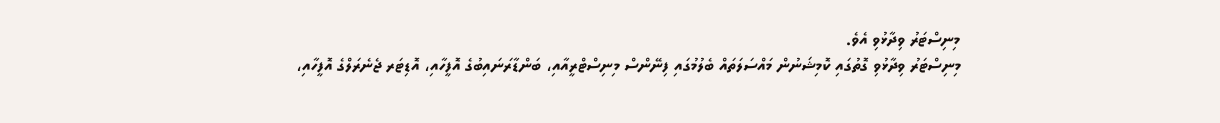މިނިސްޓަރު ވިދާޅުވި އެވެ.
މިނިސްޓަރު ވިދާޅުވި ގޮތުގައި ކޮމިޝަނުން މައްސަލަތައް ބެލުމުގައި ފިނޭންސް މިނިސްޓްރީއާއި، ބަންޑާރަނައިބުގެ އޮފީހާއި، އޮޑިޓަރ ޖެނެރަލްގެ އޮފީހާއި،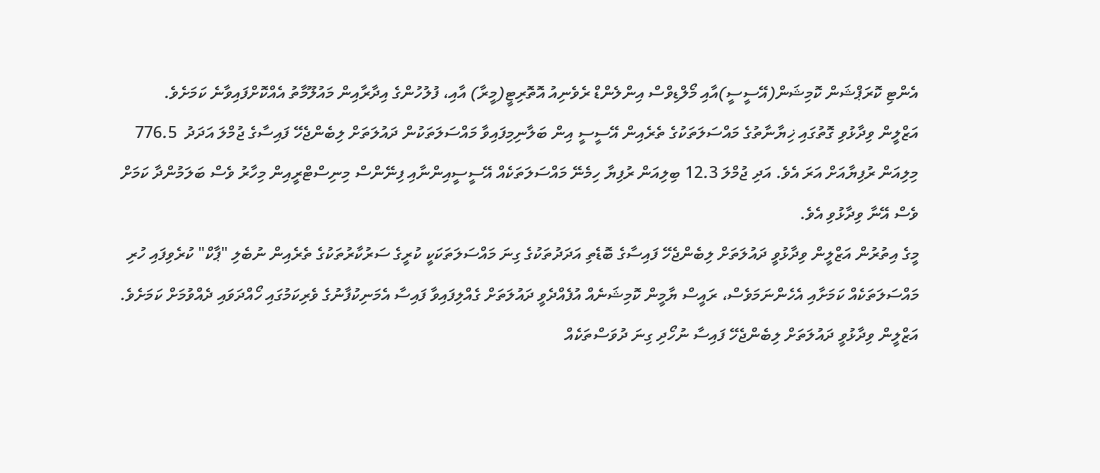އެންޓި ކޮރަޕްޝަން ކޮމިޝަން(އޭސީސީ)އާއި މޯލްޑިވްސް އިންލެންޑް ރެވެނިއު އޮތޮރިޓީ(މީރާ) އާއި، ފުލުހުންގެ އިދާރާއިން މައުލޫމާތު އެއްކޮށްފައިވާނެ ކަމަށެވެ.
އަޒްލީން ވިދާޅުވި ގޮތުގައި ޚިޔާނާތުގެ މައްސަލަތަކުގެ ތެރެއިން އޭސީސީ އިން ބަލާނިމިފައިވާ މައްސަލަތަކުން ދައުލަތަށް ލިބެންޖެހޭ ފައިސާގެ ޖުމްލަ އަދަދު  776.5 މިލިއަން ރުފިޔާއަށް އަރަ އެވެ. އަދި ޖުމްލަ 12.3 ބިލިއަން ރުފިޔާ ހިމެނޭ މައްސަލަތަކެއް އޭސީސީއިންނާއި ފިނޭންސް މިނިސްޓްރީއިން މިހާރު ވެސް ބަލަމުންދާ ކަމަށް ވެސް އޭނާ ވިދާޅުވި އެވެ.
މީގެ އިތުރުން އަޒްލީން ވިދާޅުވީ ދައުލަތަށް ލިބެންޖެހޭ ފައިސާގެ ބޮޑެތި އަދަދުތަކުގެ ގިނަ މައްސަލަތަކަކީ ކުރީގެ ސަރުކާރުތަކުގެ ތެރެއިން ނުބެލި "ޕާކް" ކުރެވިފައި ހުރި މައްސަލަތަކެއް ކަމަށާއި އެހެންނަމަވެސް، ރައީސް ޔާމީން ކޮމިޝަނެއް އުފެއްދެވީ ދައުލަތަށް ގެއްލިފައިވާ ފައިސާ އެމަނިކުފާނުގެ ވެރިކަމުގައި ހޯއްދަވައި ދެއްވުމަށް ކަމަށެވެ.
އަޒްލީން ވިދާޅުވީ ދައުލަތަށް ލިބެންޖެހޭ ފައިސާ ނުހޯދި ގިނަ ދުވަސްތަކެއް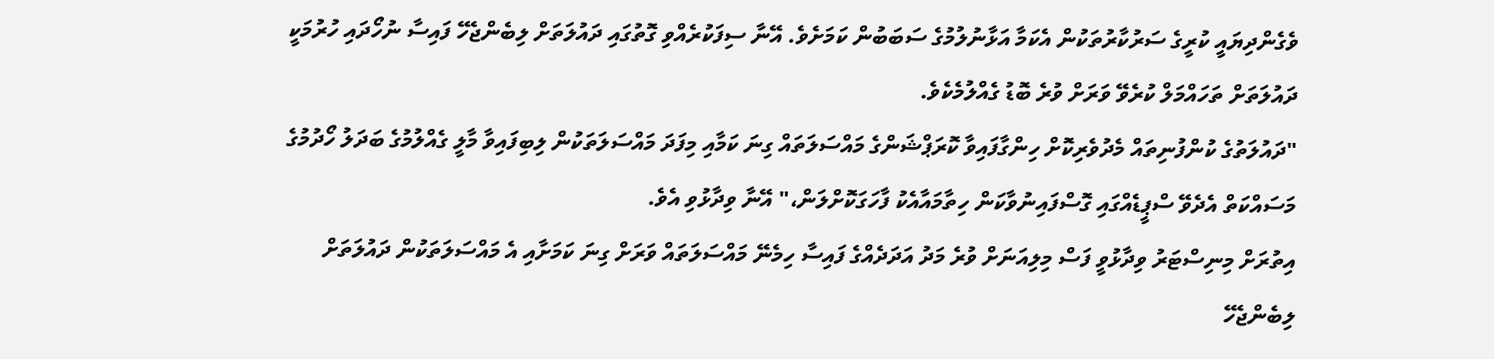ވެގެންދިޔައީ ކުރީގެ ސަރުކާރުތަކުން އެކަމާ އަޅާނުލުމުގެ ސަބަބުން ކަމަށެވެ. އޭނާ ސިފަކުރެއްވި ގޮތުގައި ދައުލަތަށް ލިބެންޖެހޭ ފައިސާ ނުހޯދައި ހުރުމަކީ ދައުލަތަށް ތަހައްމަލް ކުރެވޭ ވަރަށް ވުރެ ބޮޑު ގެއްލުމެކެވެ.
"ދައުލަތުގެ ކުންފުނިތައް މެދުވެރިކޮށް ހިންގާފައިވާ ކޮރަޕްޝަންގެ މައްސަލަތައް ގިނަ ކަމާއި މިފަދަ މައްސަލަތަކުން ލިބިފައިވާ މާލީ ގެއްލުމުގެ ބަދަލު ހޯދުމުގެ މަސައްކަތް އެދެވޭ ސްޕީޑެއްގައި ގޮސްފައިނުވާކަން ހިތާމައާއެކު ފާހަގަކޮށްލަން،" އޭނާ ވިދާޅުވި އެވެ.
އިތުރަށް މިނިސްޓަރު ވިދާޅުވީ ފަސް މިލިއަނަށް ވުރެ މަދު އަދަދެއްގެ ފައިސާ ހިމެނޭ މައްސަލަތައް ވަރަށް ގިނަ ކަމަށާއި އެ މައްސަލަތަކުން ދައުލަތަށް ލިބެންޖެހޭ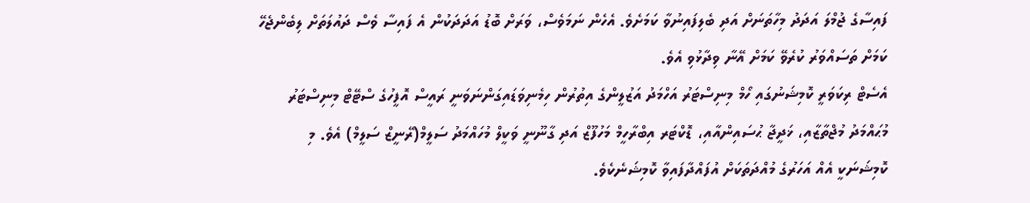ފައިސާގެ ޖުމްލަ އަދަދު މިހާތަނަށް އަދި ބެލިފައިނުވާ ކަމަށެވެ. އެހެން ނަމަވެސް، ވަރަށް ބޮޑު އަދަދަކުން އެ ފައިސާ ވެސް ދައުލަތަށް ލިބެންޖެހޭ ކަމަށް ތަސައްވަރު ކުރެވޭ ކަމަށް އޭނާ ވިދާޅުވި އެވެ.
އެސެޓް ރިކަވަރީ ކޮމިޝަނުގައި ހޯމް މިނިސްޓަރު އަހްމަދު އަޒުލީންގެ އިތުރުން ހިމެނިވަޑައިގަންނަވަނީ ރައީސް އޮފީހުގެ ސްޓޭޓް މިނިސްޓަރު މުޙައްމަދު މުޖްތާޒާއި، ޚަދީޖާ ޙުސައިންއާއި، ޑޮކްޓަރ އިބްރާހީމް މަހުފޫޒް އަދި ގާނޫނީ ވަކީލް މުހައްމަދު ސަލީމް(ރޭނީޒް ސަލީމް) އެވެ. މި ކޮމިޝަނަކީ އެއް އަހަރުގެ މުއްދަތަކަށް އުފައްދާފައިވާ ކޮމިޝަނެކެވެ.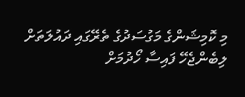މި ކޮމިޝަންގެ މަގުސަދުގެ ތެރޭގައި ދައުލަތަށް ލިބެންޖެހޭ ފައިސާ ހޯދުމަށް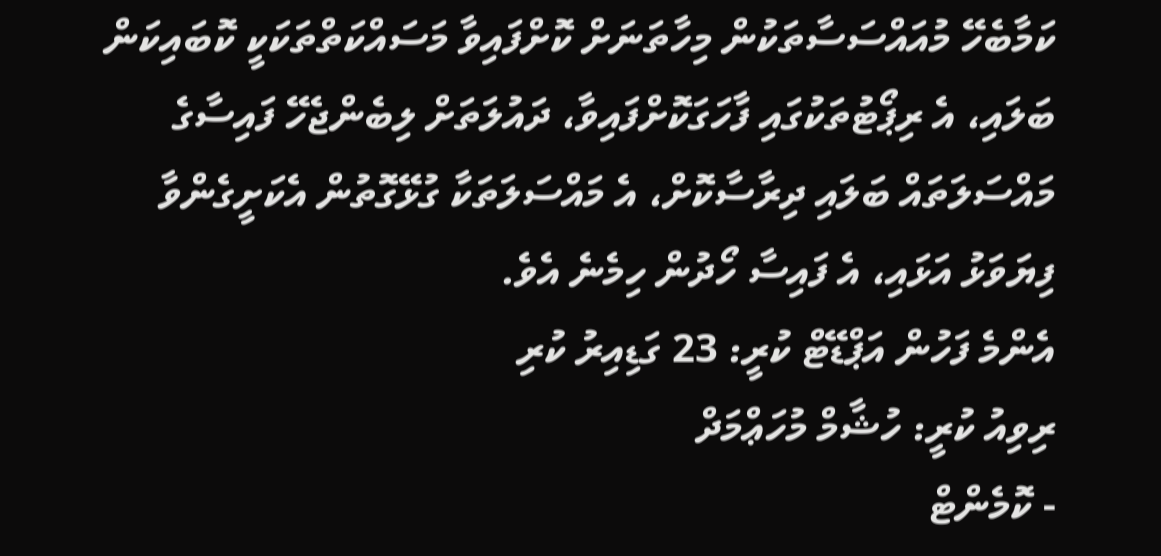ކަމާބެހޭ މުއައްސަސާތަކުން މިހާތަނަށް ކޮށްފައިވާ މަސައްކަތްތަކަކީ ކޮބައިކަން ބަލައި، އެ ރިޕޯޓުތަކުގައި ފާހަގަކޮށްފައިވާ، ދައުލަތަށް ލިބެންޖެހޭ ފައިސާގެ މައްސަލަތައް ބަލައި ދިރާސާކޮށް، އެ މައްސަލަތަކާ ގުޅޭގޮތުން އެކަށީގެންވާ ފިޔަވަޅު އަޅައި، އެ ފައިސާ ހޯދުން ހިމެނެ އެވެ.
އެންމެ ފަހުން އަޕްޑޭޓް ކުރީ: 23 ގަޑިއިރު ކުރި
ރިވިއު ކުރީ: ހުޝާމް މުހަޢްމަދް
- ކޮމެންޓް